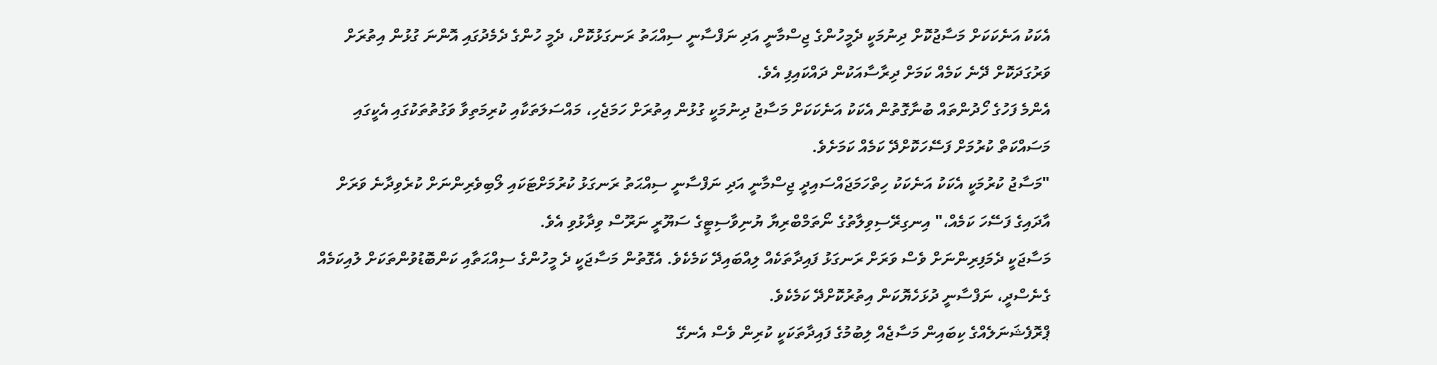އެކަކު އަނެކަކަށް މަސާޖުކޮށް ދިނުމަކީ ދެމީހުންގެ ޖިސްމާނީ އަދި ނަފްސާނީ ސިއްޙަތު ރަނގަޅުކޮށް، ދެމީ ހުންގެ ދެމެދުގައި އޮންނަ ގުޅުން އިތުރަށް ވަރުގަދަކޮށް ދޭނެ ކަމެއް ކަމަށް ދިރާސާއަކުން ދައްކައިފި އެވެ.
އެންމެ ފަހުގެ ހޯދުންތައް ބުނާގޮތުން އެކަކު އަނެކަކަށް މަސާޖު ދިނުމަކީ ގުޅުން އިތުރަށް ހަމަޖެހި، މައްސަލަތަކާއި ކުރިމަތިވާ ވަގުތުތަކުގައި އެކީގައި މަސައްކަތް ކުރުމަށް ފަސޭހަކޮށްދޭ ކަމެއް ކަމަށެވެ.
"މަސާޖު ކުރުމަކީ އެކަކު އަނެކަކު ހިތްހަމަޖައްސައިދީ ޖިސްމާނީ އަދި ނަފްސާނީ ސިއްޙަތު ރަނގަޅު ކުރުމަށްޓަކައި ލޯބިވެރިންނަށް ކުރެވިދާނެ ވަރަށް އާދައިގެ ފަސޭހަ ކަމެއް،" އިނގިރޭސިވިލާތުގެ ނޯތަމްބްރިޔާ ޔުނިވާސިޓީގެ ސަޔޫރީ ނަރޫސް ވިދާޅުވި އެވެ.
މަސާޖަކީ ދެމަފިރިންނަށް ވެސް ވަރަށް ރަނގަޅު ފައިދާތަކެއް ލިއްބައިދޭ ކަމެކެވެ. އެގޮތުން މަސާޖަކީ ދެ މީހުންގެ ސިއްޙަތާއި ކަންބޮޑުވުންތަކަށް ލުއިކަމެއް ގެނެސްދީ، ނަފްސާނީ ދުޅަހެޔޮކަން އިތުރުކޮށްދޭ ކަމެކެވެ.
ޕްރޮފެޝަނަލެއްގެ ކިބައިން މަސާޖެއް ލިބުމުގެ ފައިދާތަކަކީ ކުރިން ވެސް އެނގޭ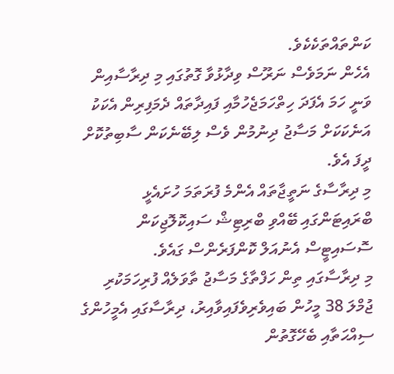ކަންތައްތަކެކެވެ.
އެހެން ނަމަވެސް ނަރޫސް ވިދާޅުވާ ގޮތުގައި މި ދިރާސާއިން ވަނީ ހަމަ އެފަދަ ހިތްހަމަޖެހުމާއި ފައިދާތައް ދެމަފިރިން އެކަކު އަނެކަކަށް މަސާޖު ދިނުމުން ވެސް ލިބޭނެކަން ސާބިތުކޮށް ދީފަ އެވެ.
މި ދިރާސާގެ ނަތީޖާތައް އެންމެ ފުރަތަމަ ހުށައެޅީ ބްރައިޓަންގައި ބޭއްވި ބްރިޓިޝް ސައިކޮލޮޖިކަން ސޮސައިޓީސް އެނުއަލް ކޮންފަރެންސް ގައެވެ.
މި ދިރާސާގައި ތިން ހަފްތާގެ މަސާޖު ތާވަލެއް ފުރިހަމަކުރި ޖުމްލަ 38 މީހުން ބައިވެރިވެފައިވާއިރު، ދިރާސާގައި އެމީހުންގެ ސިއްޙަތާއި ބެހޭގޮތުން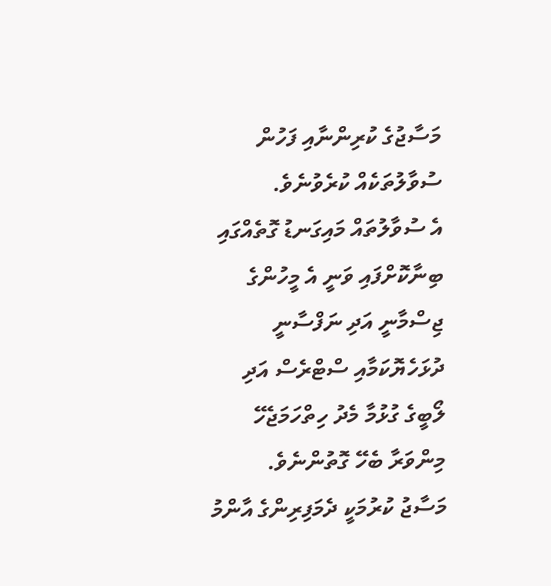މަސާޖުގެ ކުރިންނާއި ފަހުން ސުވާލުތަކެއް ކުރެވުނެވެ.
އެ ސުވާލުތައް މައިގަނޑު ގޮތެއްގައި ބިނާކޮށްފައި ވަނީ އެ މީހުންގެ ޖިސްމާނީ އަދި ނަފްސާނީ ދުޅަހެޔޮކަމާއި ސްޓްރެސް އަދި ލޯބީގެ ގުޅުމާ މެދު ހިތްހަމަޖެހޭ މިންވަރާ ބެހޭ ގޮތުންނެވެ.
މަސާޖު ކުރުމަކީ ދެމަފިރިންގެ އާންމު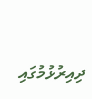ދިއިރުޅުމުގައި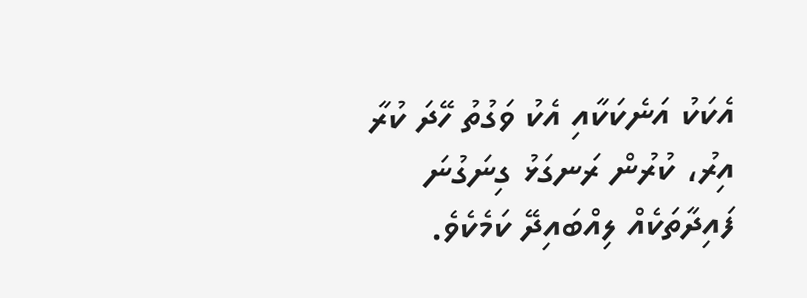އެކަކު އަނެކަކާއި އެކު ވަގުތު ހޭދަ ކުރާ އިރު، ކުރުން ރަނގަޅު ގިނަގުނަ ފައިދާތަކެއް ލިއްބައިދޭ ކަމެކެވެ.